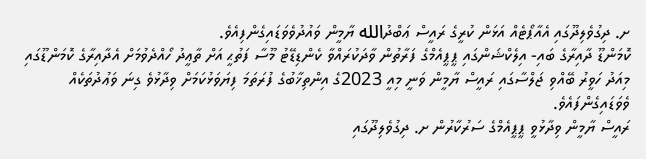ށ. ދިގުވެލިދޫގައި އެއާޕޯޓެއް އަޅަން ކުރީގެ ރައީސް ޢަބްދުالله ޔާމީން ވައުދުވެވަޑައިގެންފިއެވެ.
ކޮމަންޑޫ ދާއިރާގެ ބައި- އިލެކްޝަންގައި ޕީޕީއެމްގެ ފަރާތުން ވާދަކުރައްވާ ކެންޑިޑޭޓު މޫސާ ފަތުޙީ އަށް ތާޢީދު ހޯއްދެވުމަށް އެދާއިރާގެ ކޮމަންޑޫގައި މިއަދު ހަވީރު ބޭއްވި ޖަލްސާގައި ރައީސް ޔާމީން ވަނީ މިއީ 2023ގެ އިންތިޚާބުގެ ފުރަތަމަ ފިޔަވަޅުކަމަށް ވިދާޅުވެ ގިނަ ވަޢުދުތަކެއް ވެވަޑައިގެންފައެވެ.
ރައީސް ޔާމީން ވިދާޅުވީ ޕީޕީއެމްގެ ސަރުކާރުން ށ. ދިގުވެލިދޫގައި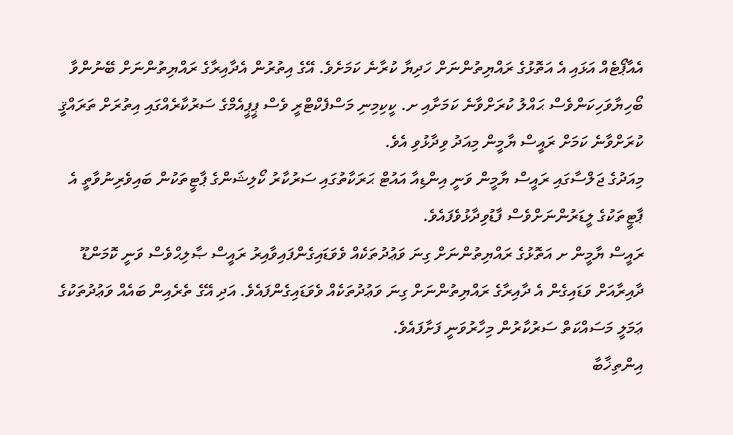އެއާޕޯޓެއް އަޅައި އެ އަތޮޅުގެ ރައްޔިތުންނަށް ހަދިޔާ ކުރާނެ ކަމަށެވެ. އޭގެ އިތުރުން އެދާއިރާގެ ރައްޔިތުންނަށް ބޭނުންވާ ބޯހިޔާވަހިކަންވެސް ޙައްލު ކުރަށްވާނެ ކަމަށާއި ށ. ކީކިމިނި މަސްފެކްޓްރީ ވެސް ޕީޕީއެމްގެ ސަރުކާރެއްގައި އިތުރަށް ތަރައްޤީ ކުރަށްވާނެ ކަމަށް ރައީސް ޔާމީން މިއަދު ވިދާޅުވި އެވެ.
މިއަދުގެ ޖަލްސާގައި ރައީސް ޔާމީން ވަނީ އިންޑިއާ އައުޓް ޙަރަކާތުގައި ސަރުކާރު ކޯލިޝަންގެ ޕާޓީތަކުން ބައިވެރިނުވާތީ އެ ޕާޓީތަކުގެ ލީޑަރުންނަށްވެސް ފާޑުވިދާޅުވެފައެވެ.
ރައީސް ޔާމީން ށ އަތޮޅުގެ ރައްޔިތުންނަށް ގިނަ ވަޢުދުތަކެއް ވެވަޑައިގެންފައިވާއިރު ރައީސް ޞާލިޙްވެސް ވަނީ ކޮމަންޑޫ ދާއިރާއަށް ވަޑައިގެން އެ ދާއިރާގެ ރައްޔިތުންނަށް ގިނަ ވަޢުދުތަކެއް ވެވަޑައިގެންފައެވެ. އަދި އޭގެ ތެރެއިން ބައެއް ވަޢުދުތަކުގެ ޢަމަލީ މަސައްކަތް ސަރުކާރުން މިހާރުވަނީ ފަށާފައެވެ.
އިންތިޚާބާ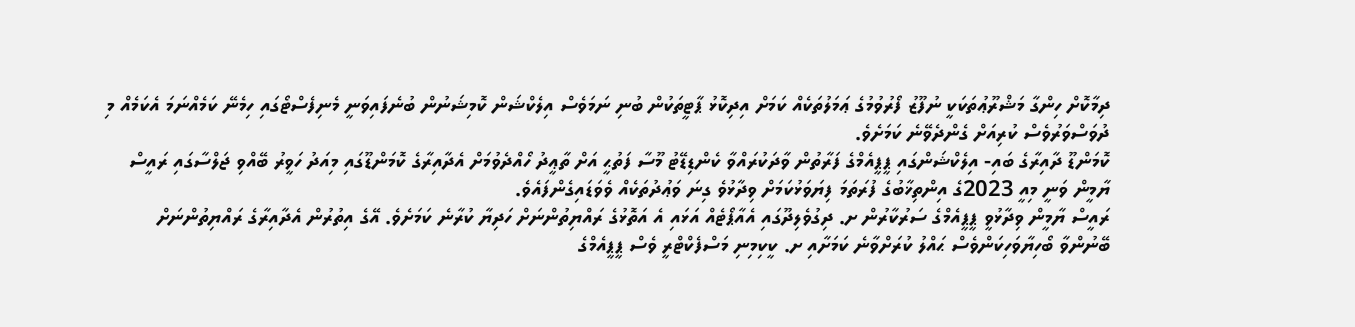ދިމާކޮށް ހިންގާ މަޝްރޫޢުތަކަކީ ނުފޫޒު ފޯރުވުމުގެ ޢަމަލުތަކެއް ކަމަށް އިދިކޮޅު ޕާޓީތަކުން ބުނި ނަމަވެސް އިލެކްޝަން ކޮމިޝަނުން ބުނެފައިވަނީ މެނިފެސްޓޯގައި ހިމެނޭ ކަމެއްނަމަ އެކަމެއް މި ދުވަސްވަރުވެސް ކުރިއަށް ގެންދެވޭނެ ކަމަށެވެ.
ކޮމަންޑޫ ދާއިރާގެ ބައި- އިލެކްޝަންގައި ޕީޕީއެމްގެ ފަރާތުން ވާދަކުރައްވާ ކެންޑިޑޭޓު މޫސާ ފަތުޙީ އަށް ތާޢީދު ހޯއްދެވުމަށް އެދާއިރާގެ ކޮމަންޑޫގައި މިއަދު ހަވީރު ބޭއްވި ޖަލްސާގައި ރައީސް ޔާމީން ވަނީ މިއީ 2023ގެ އިންތިޚާބުގެ ފުރަތަމަ ފިޔަވަޅުކަމަށް ވިދާޅުވެ ގިނަ ވަޢުދުތަކެއް ވެވަޑައިގެންފައެވެ.
ރައީސް ޔާމީން ވިދާޅުވީ ޕީޕީއެމްގެ ސަރުކާރުން ށ. ދިގުވެލިދޫގައި އެއާޕޯޓެއް އަޅައި އެ އަތޮޅުގެ ރައްޔިތުންނަށް ހަދިޔާ ކުރާނެ ކަމަށެވެ. އޭގެ އިތުރުން އެދާއިރާގެ ރައްޔިތުންނަށް ބޭނުންވާ ބޯހިޔާވަހިކަންވެސް ޙައްލު ކުރަށްވާނެ ކަމަށާއި ށ. ކީކިމިނި މަސްފެކްޓްރީ ވެސް ޕީޕީއެމްގެ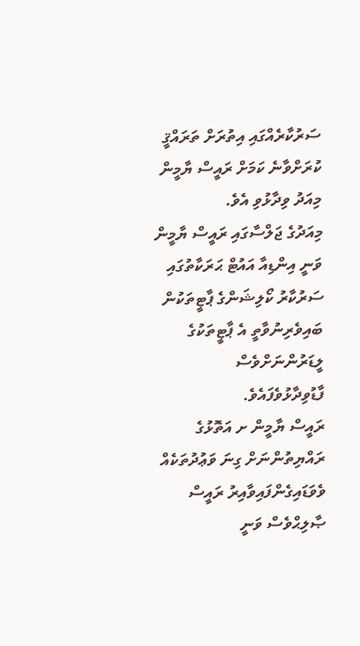ސަރުކާރެއްގައި އިތުރަށް ތަރައްޤީ ކުރަށްވާނެ ކަމަށް ރައީސް ޔާމީން މިއަދު ވިދާޅުވި އެވެ.
މިއަދުގެ ޖަލްސާގައި ރައީސް ޔާމީން ވަނީ އިންޑިއާ އައުޓް ޙަރަކާތުގައި ސަރުކާރު ކޯލިޝަންގެ ޕާޓީތަކުން ބައިވެރިނުވާތީ އެ ޕާޓީތަކުގެ ލީޑަރުންނަށްވެސް ފާޑުވިދާޅުވެފައެވެ.
ރައީސް ޔާމީން ށ އަތޮޅުގެ ރައްޔިތުންނަށް ގިނަ ވަޢުދުތަކެއް ވެވަޑައިގެންފައިވާއިރު ރައީސް ޞާލިޙްވެސް ވަނީ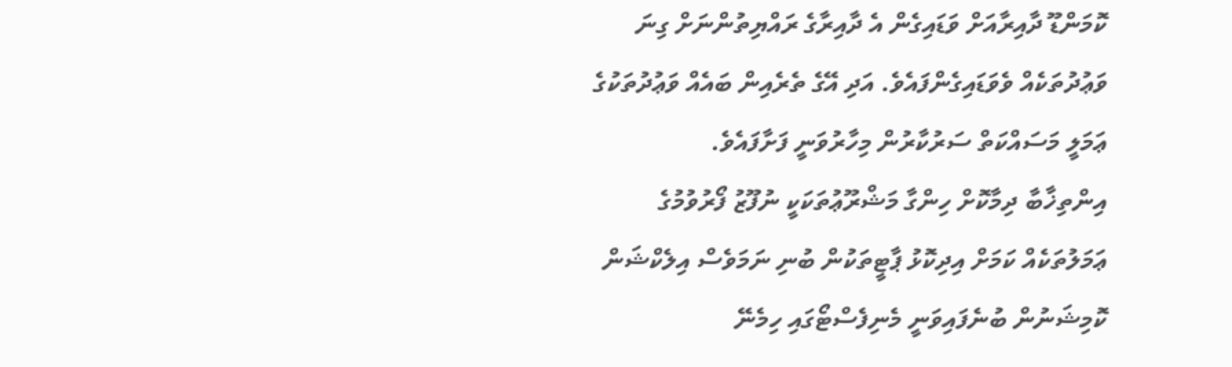ކޮމަންޑޫ ދާއިރާއަށް ވަޑައިގެން އެ ދާއިރާގެ ރައްޔިތުންނަށް ގިނަ ވަޢުދުތަކެއް ވެވަޑައިގެންފައެވެ. އަދި އޭގެ ތެރެއިން ބައެއް ވަޢުދުތަކުގެ ޢަމަލީ މަސައްކަތް ސަރުކާރުން މިހާރުވަނީ ފަށާފައެވެ.
އިންތިޚާބާ ދިމާކޮށް ހިންގާ މަޝްރޫޢުތަކަކީ ނުފޫޒު ފޯރުވުމުގެ ޢަމަލުތަކެއް ކަމަށް އިދިކޮޅު ޕާޓީތަކުން ބުނި ނަމަވެސް އިލެކްޝަން ކޮމިޝަނުން ބުނެފައިވަނީ މެނިފެސްޓޯގައި ހިމެނޭ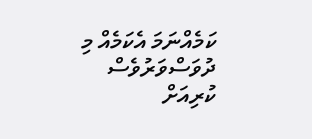ކަމެއްނަމަ އެކަމެއް މި ދުވަސްވަރުވެސް ކުރިއަށް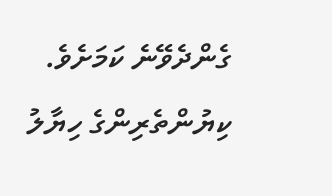ގެންދެވޭނެ ކަމަށެވެ.
ކިޔުންތެރިންގެ ހިޔާލު